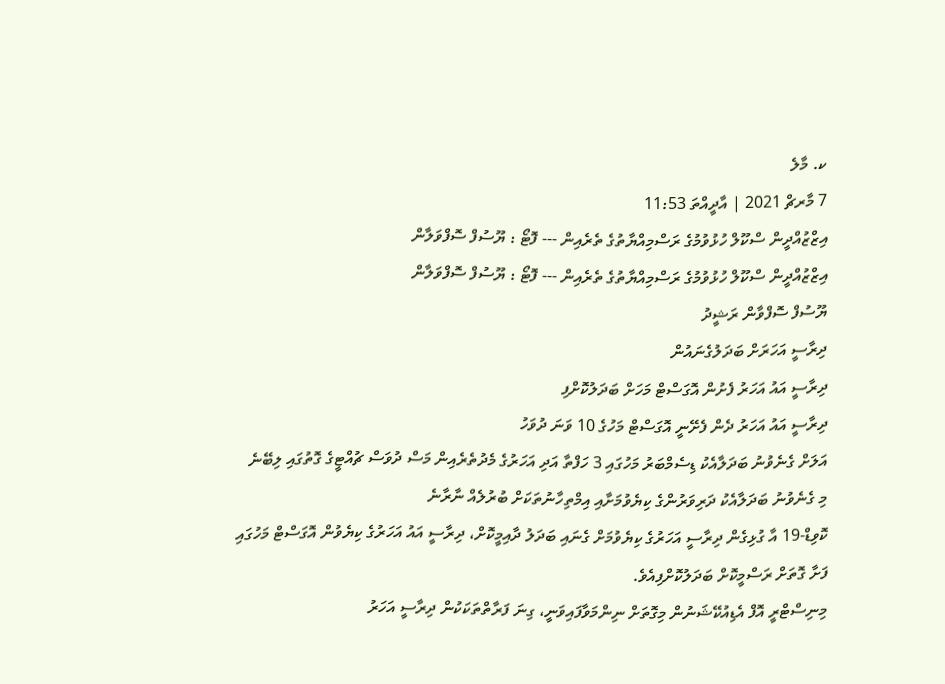ކ. މާލެ
7 މާރޗް 2021 | އާދީއްތަ 11:53
އިޒްޒުއްދީން ސްކޫލް ހުޅުވުމުގެ ރަސްމިއްޔާތުގެ ތެރެއިން --- ފޮޓޯ : ޔޫސުފް ސޮފްވަލާން
އިޒްޒުއްދީން ސްކޫލް ހުޅުވުމުގެ ރަސްމިއްޔާތުގެ ތެރެއިން --- ފޮޓޯ : ޔޫސުފް ސޮފްވަލާން
ޔޫސުފް ސޮފްވާން ރަޝީދު
ދިރާސީ އަހަރަށް ބަދަލުގެނައުން
ދިރާސީ އައު އަހަރު ފެށުން އޮގަސްޓް މަހަށް ބަދަލުކޮށްފި
ދިރާސީ އައު އަހަރު ދެން ފެށޭނީ އޮގަސްޓް މަހުގެ 10 ވަނަ ދުވަހު
އަލަށް ގެނެވުނު ބަދަލާއެކު ޑިސެމްބަރު މަހުގައި 3 ހަފްތާ އަދި އަހަރުގެ މެދުތެރެއިން މަސް ދުވަސް ޗުއްޓީގެ ގޮތުގައި ލިބޭނެ
މި ގެނެވުނު ބަދަލާއެކު ދަރިވަރުންގެ ކިޔެވުމަށާއި އިމްތިހާނުތަކަށް ބުރުލެއް ނާރާނެ
ކޮވިޑް-19 އާ ގުޅިގެން ދިރާސީ އަހަރުގެ ކިޔެވުމަށް ގެނައި ބަދަލު ދާއިމީކޮށް، ދިރާސީ އައު އަހަރުގެ ކިޔެވުން އޮގަސްޓް މަހުގައި ފަށާ ގޮތަށް ރަސްމީކޮށް ބަދަލުކޮށްފިއެވެ.
މިނިސްޓްރީ އޮފް އެޑިއުކޭޝަނުން މިގޮތަށް ނިންމަވާފައިވަނީ، ގިނަ ފަރާތްތަކަކުން ދިރާސީ އަހަރު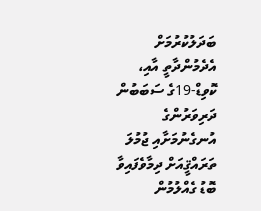ބަދަލުކުރުމަށް އެދެމުންދާތީ އާއި، ކޮވިޑް-19ގެ ސަބަބުން ދަރިވަރުންގެ އުނގެނުމަށާއި ޖުމުލަ ތަރައްޤީއަށް ދިމާވެފައިވާ ބޮޑު ގެއްލުމުން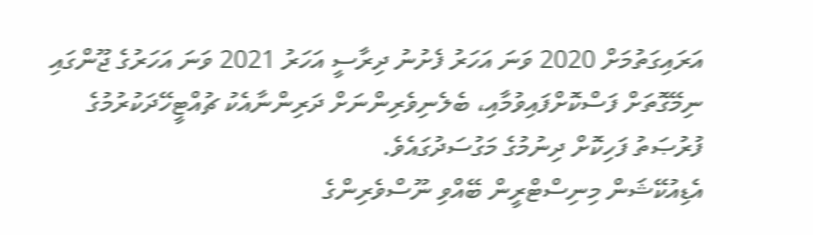އަރައިގަތުމަށް 2020 ވަނަ އަހަރު ފެށުނު ދިރާސީ އަހަރު 2021 ވަނަ އަހަރުގެ ޖޫންގައި ނިމޭގޮތަށް ފަސްކޮށްފައިވުމާއި، ބެލެނިވެރިންނަށް ދަރިންނާއެކު ޗުއްޓީހޭދަކުރުމުގެ ފުރުޞަތު ފަހިކޮށް ދިނުމުގެ މަގުސަދުގައެވެ.
އެޑިއުކޭޝަން މިނިސްޓްރީން ބޭއްވި ނޫސްވެރިންގެ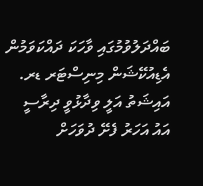ބައްދަލުވުމުގައި ވާހަކަ ދައްކަވަމުން އެޑިއުކޭޝަން މިނިސްޓަރ ޑރ. އައިޝަތު އަލީ ވިދާޅުވީ ދިރާސީ އައު އަހަރު ފެށޭ ދުވަހަށް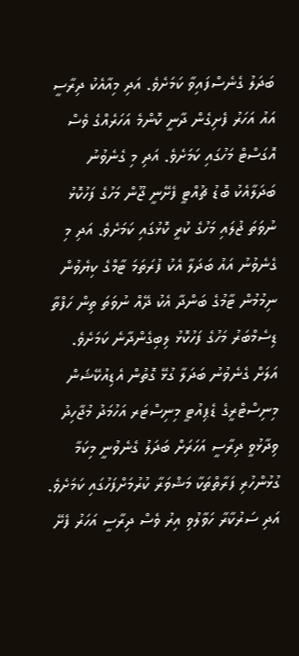ބަދަލު ގެނެސްފައިވާ ކަމަށެވެ. އަދި މިއާއެކު ދިރާސީ އައު އަހަރު ފެށިގެން ދާނީ ކޮންމެ އަހަރެއްގެ ވެސް އޮގަސްޓް މަހުގައި ކަމަށެވެ. އަދި މި ގެނެވުނު ބަދަލާއެކު ބޮޑު ޗުއްޓީ ފެށޭނީ ޖޫން މަހުގެ ފަހުކޮޅު ނުވަތަ ޖުލައި މަހުގެ ކުރީ ކޮޅުގައި ކަމަށެވެ. އަދި މި ގެނެވުނު އައު ބަދަލާ އެކު ފުރަތަމަ ޓާމްގެ ކިޔެވުން ނިމުމުން ޓާމުގެ ބަންދާ އެކު ދޭއް ނުވަތަ ތިން ހަފްތާ ޑިސެމްބަރު މަހުގެ ފަހުކޮޅު ލިބިގެންދާނެ ކަމަށެވެ.
އަލަށް ގެނެވުނު ބަދަލާ ގުޅޭ ގޮތުން އެޑިއުކޭޝަން މިނިސްޓްރީގެ ޑެޕިއުޓީ މިނިސްޓަރ އަހުމަދު މުޖާހިދު ވިދާޅުވީ ދިރާސީ އަހަރަށް ބަދަލު ގެނެވުނީ މިކަމާ ގުޅުންހުރި ފަރާތްތަކާ މަޝްވަރާ ކުރުމަށްފަހުގައި ކަމަށެވެ. އަދި ސަރުކާރާ ހަވާލުވި އިރު ވެސް ދިރާސީ އަހަރު ފެށޭ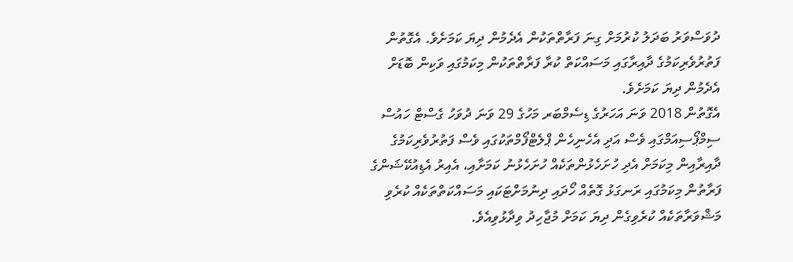ދުވަސްވަރު ބަދަލު ކުރުމަށް ގިނަ ފަރާތްތަކުން އެދެމުން ދިޔަ ކަމަށެވެ. އެގޮތުން ފަތުރުވެރިކަމުގެ ދާއިރާގައި މަސައްކަތް ކުރާ ފަރާތްތަކުން މިކަމުގައި ވަކިން ބޮޑަށް އެދެމުން ދިޔަ ކަމަށެވެ.
އެގޮތުން 2018 ވަނަ އަހަރުގެ ޑިސެމްބަރ މަހުގެ 29 ވަނަ ދުވަހު ގެސްޓް ހައުސް ސިމްޕޯސިއަމްގައި ވެސް އަދި އެހެނިހެން ޕްލެޓްފޯމްތަކުގައި ވެސް ފަތުރުވެރިކަމުގެ ދާއިރާއިން މިކަމަށް އެދި ހުށަހެޅުންތަކެއް ހުށަހެޅުނު ކަމަށާއި، އެއިރު އެޑިއުކޭޝަންގެ ފަރާތުން މިކަމުގައި ރަނގަޅު ގޮތެއް ހޯދައި ދިނުމަށްޓަކައި މަސައްކަތްތަކެއް ކުރެވި މަޝްވަރާތަކެއް ކުރެވިގެން ދިޔަ ކަމަށް މުޖާހިދު ވިދާޅުވިއެވެ.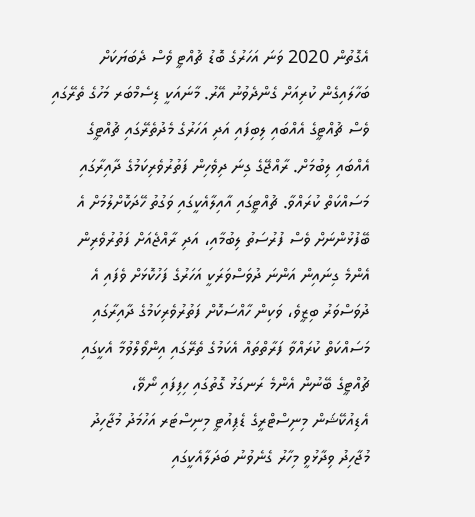އެގޮތުން 2020 ވަނަ އަހަރުގެ ބޮޑު ޗުއްޓީ ވެސް ދެބަޔަކަށް ބަހާލައިގެން ކުރިއަށް ގެންދެވުނު އޭރު. މާނައަކީ ޑިސެމްބަރ މަހުގެ ތެރޭގައި ވެސް ޗުއްޓީގެ އެއްބައި ލިބިފައި އަދި އަހަރުގެ މެދުތެރޭގައި ޗުއްޓީގެ އެއްބައި ލިބުމަށް. ރާއްޖޭގެ ގިނަ ދިވެހިން ފަތުރުވެރިކަމުގެ ދާއިރާގައި މަސައްކަތް ކުރައްވާ. ޗުއްޓީގައި އާއިލާއެކީގައި ވަގުތު ހޭދަކޮށްލުމަށް އެ ބޭފުޅުންނަށް ވެސް ފުރުސަތު ލިބުމާއި، އަދި ރާއްޖެއަށް ފަތުރުވެރިން އެންމެ ގިނައިން އަންނަ ދުވަސްވަރަކީ އަހަރުގެ ފަހުކޮޅަށް ވެފައި އެ ދުވަސްވަރު ބިޒީވެ، ވަކިން ހާއްސަކޮށް ފަތުރުވެރިކަމުގެ ދާއިރާގައި މަސައްކަތް ކުރައްވާ ފަރާތްތައް އެކަމުގެ ތެރޭގައި އިންވޯލްވުމާ އެކީގައި ޗުއްޓީގެ ބޭނުން އެންމެ ރަނގަޅު ގޮތުގައި ހިފިފައި ނޯވޭ،
އެޑިއުކޭޝަން މިނިސްޓްރީގެ ޑެޕިއުޓީ މިނިސްޓަރ އަހުމަދު މުޖާހިދު
މުޖާހިދު ވިދާޅުވީ މިހާރު ގެނެވުނު ބަދަލާއެކީގައި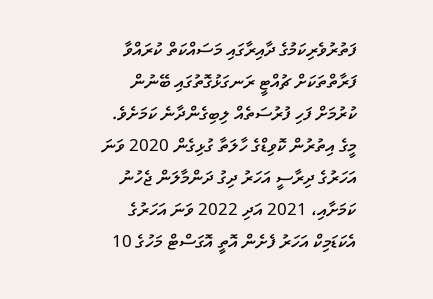ފަތުރުވެރިކަމުގެ ދާއިރާގައި މަސައްކަތް ކުރައްވާ ފަރާތްތަކަށް ޗުއްޓީ ރަނގަޅުގޮތުގައި ބޭނުން ކުރުމަށް ފަހި ފުރުސަތެއް ލިބިގެންދާނެ ކަމަށެވެ.
މީގެ އިތުރުން ކޮވިޑްގެ ހާލަތާ ގުޅިގެން 2020 ވަނަ އަހަރުގެ ދިރާސީ އަހަރު ދިގު ދަންމާލަން ޖެހުނު ކަމަށާއި، 2021 އަދި 2022 ވަނަ އަހަރުގެ އެކަޑަމިކް އަހަރު ފެށެން އޮތީ އޮގަސްޓް މަހުގެ 10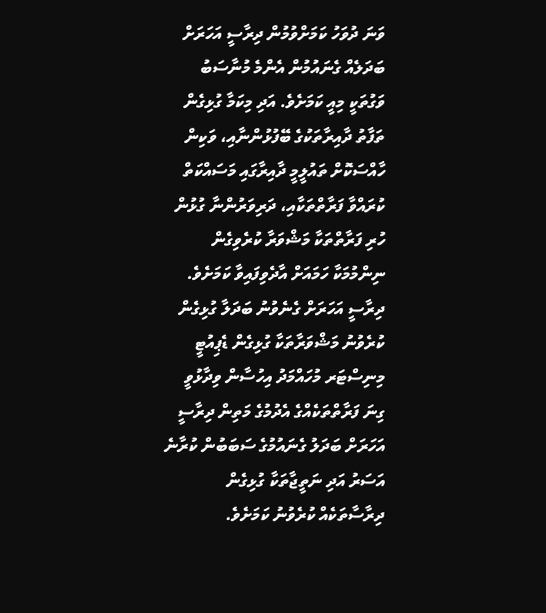ވަނަ ދުވަހު ކަމަށްވުމުން ދިރާސީ އަހަރަށް ބަދަލެއް ގެނައުމުން އެންމެ މުނާސަބު ވަގުތަކީ މިއީ ކަމަށެވެ. އަދި މިކަމާ ގުޅިގެން ތަފާތު ދާއިރާތަކުގެ ބޭފުޅުންނާއި، ވަކިން ހާއްސަކޮށް ތައުލީމީ ދާއިރާގައި މަސައްކަތް ކުރައްވާ ފަރާތްތަކާއި، ދަރިވަރުންނާ ގުޅުން ހުރި ފަރާތްތަކާ މަޝްވަރާ ކުރެވިގެން ނިންމުމަކާ ހަމައަށް އާދެވިފައިވާ ކަމަށެވެ.
ދިރާސީ އަހަރަށް ގެނެވުނު ބަދަލާ ގުޅިގެން ކުރެވުނު މަޝްވަރާތަކާ ގުޅިގެން ޑެޕިއުޓީ މިނިސްޓަރ މުހައްމަދު އިހުސާން ވިދާޅުވީ ގިނަ ފަރާތްތަކެއްގެ އެދުމުގެ މަތިން ދިރާސީ އަހަރަށް ބަދަލު ގެނައުމުގެ ސަބަބުން ކުރާނެ އަސަރު އަދި ނަތީޖާތަކާ ގުޅިގެން ދިރާސާތަކެއް ކުރެވުނު ކަމަށެވެ.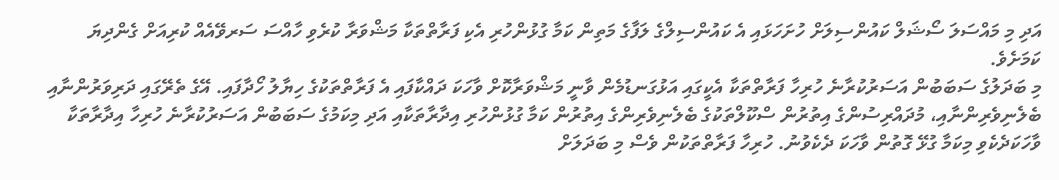އަދި މި މައްސަލަ ސޯޝަލް ކައުންސިލަށް ހުށަހަޅައި އެ ކައުންސިލްގެ ލަފާގެ މަތިން ކަމާ ގުޅުންހުރި އެކި ފަރާތްތަކާ މަޝްވަރާ ކުރެވި ހާއްސަ ސަރވޭއެއް ކުރިއަށް ގެންދިޔަ ކަމަށެވެ.
މި ބަދަލުގެ ސަބަބުން އަސަރުކުރާނެ ހުރިހާ ފަރާތްތަކާ އެކީގައި އަޅުގަނޑުމެން ވާނީ މަޝްވަރާކޮށް ވާހަކަ ދައްކާފައި އެ ފަރާތްތަކުގެ ހިޔާލު ހޯދާފައި. އޭގެ ތެރޭގައި ދަރިވަރުންނާއި ބެލެނިވެރިންނާއި، މުދައްރިސުންގެ އިތުރުން ސްކޫލްތަކުގެ ބެލެނިވެރިންގެ އިތުރުން ކަމާ ގުޅުންހުރި އިދާރާތަކާއި އަދި މިކަމުގެ ސަބަބުން އަސަރުކުރާނެ ހުރިހާ އިދާރާތަކާ ވާހަކަދެކެވި މިކަމާ ގުޅޭ ގޮތުން ވާހަކަ ދެކެވުނު. ހުރިހާ ފަރާތްތަކުން ވެސް މި ބަދަލަށް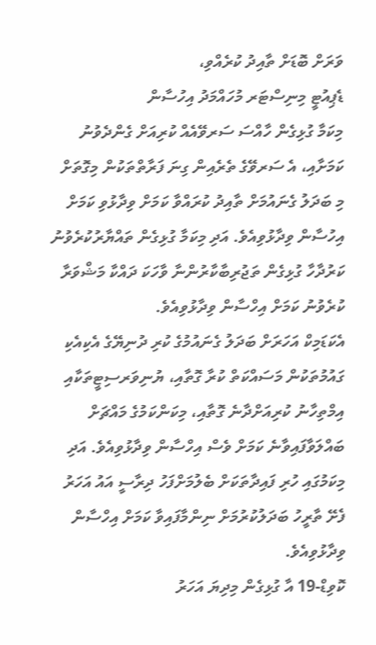ވަރަށް ބޮޑަށް ތާއިދު ކުރެއްވި،
ޑެޕިއުޓީ މިނިސްޓަރ މުހައްމަދު އިހުސާން
މިކަމާ ގުޅިގެން ހާއްސަ ސަރވޭއެއް ކުރިއަށް ގެންދެވުނު ކަމަށާއި، އެ ސަރވޭގެ ތެރެއިން ގިނަ ފަރާތްތަކުން މިގޮތަށް މި ބަދަލު ގެނައުމަށް ތާއިދު ކުރައްވާ ކަމަށް ވިދާޅުވި ކަމަށް އިހުސާން ވިދާޅުވިއެވެ. އަދި މިކަމާ ގުޅިގެން ތައްޔާރުކުރެވުނު ކަރުދާހާ ގުޅިގެން ތަޖުރިބާކާރުންނާ ވާހަކަ ދައްކާ މަޝްވަރާ ކުރެވުނު ކަމަށް އިހްސާން ވިދާޅުވިއެވެ.
އެކަޑަމިކް އަހަރަށް ބަދަލު ގެނައުމުގެ ކުރި ދުނިޔޭގެ އެކިއެކި ގައުމުތަކުން މަސައްކަތް ކުރާ ގޮތާއި، ޔުނިވަރސިޓީތަކާއި އިމްތިހާނު ކުރިއަށްދާނެ ގޮތާއި، މިކަންކަމުގެ މައްޗަށް ބައްލަވާފައިވާނެ ކަމަށް ވެސް އިހްސާން ވިދާޅުވިއެވެ. އަދި މިކަމުގައި ހުރި ފައިދާތަކަށް ބެލުމަށްފަހު ދިރާސީ އައު އަހަރު ފެށޭ ތާރީހު ބަދަލުކުރުމަށް ނިންމާފައިވާ ކަމަށް އިހްސާން ވިދާޅުވިއެވެ.
ކޮވިޑް-19 އާ ގުޅިގެން މިދިޔަ އަހަރު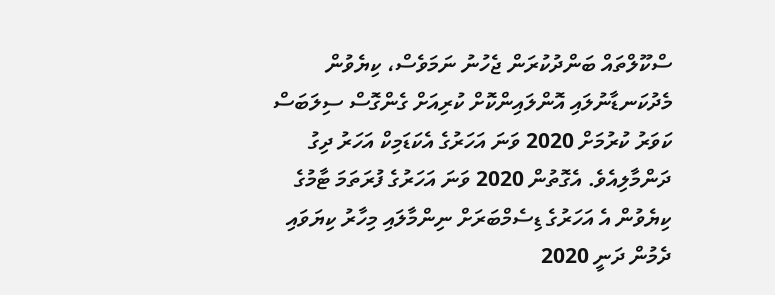ސްކޫލްތައް ބަންދުކުރަން ޖެހުނު ނަމަވެސް، ކިޔެވުން މެދުކަނޑާނުލައި އޮންލައިންކޮށް ކުރިއަށް ގެންގޮސް ސިލަބަސް ކަވަރު ކުރުމަށް 2020 ވަނަ އަހަރުގެ އެކަޑަމިކް އަހަރު ދިގު ދަންމާލިއެވެ. އެގޮތުން 2020 ވަނަ އަހަރުގެ ފުރަތަމަ ޓާމުގެ ކިޔެވުން އެ އަހަރުގެ ޑިސެމްބަރަށް ނިންމާލައި މިހާރު ކިޔަވައި ދެމުން ދަނީ 2020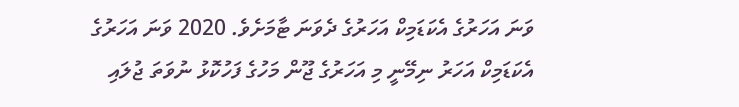ވަނަ އަހަރުގެ އެކަޑަމިކް އަހަރުގެ ދެވަނަ ޓާމަށެވެ. 2020 ވަނަ އަހަރުގެ އެކަޑަމިކް އަހަރު ނިމޭނީ މި އަހަރުގެ ޖޫން މަހުގެ ފަހުކޮޅު ނުވަތަ ޖުލައި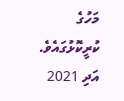މަހުގެ ކުރީކޮޅުގައެވެ. އަދި 2021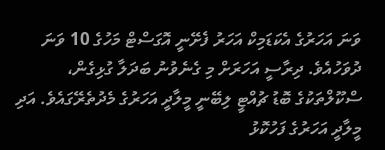ވަނަ އަހަރުގެ އެކަޑަމިކް އަހަރު ފެށޭނީ އޮގަސްޓް މަހުގެ 10 ވަނަ ދުވަހުއެވެ. ދިރާސީ އަހަރަށް މި ގެނެވުނު ބަދަލާ ގުޅިގެން، ސްކޫލްތަކުގެ ބޮޑު ޗުއްޓީ ލިބޭނީ މީލާދީ އަހަރުގެ މެދުތެރޭގައެވެ. އަދި މީލާދީ އަހަރުގެ ފަހުކޮޅު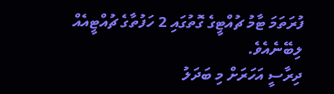ފުރަތަމަ ޓާމު ޗުއްޓީގެ ގޮތުގައި 2 ހަފުތާގެ ޗުއްޓީއެއް ލިބޭނެއެވެ.
ދިރާސީ އަހަރަށް މި ބަދަލު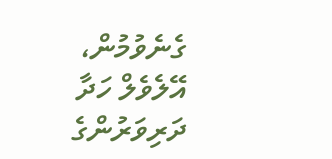ގެނެވުމުން، އޭލެވެލް ހަދާ ދަރިވަރުންގެ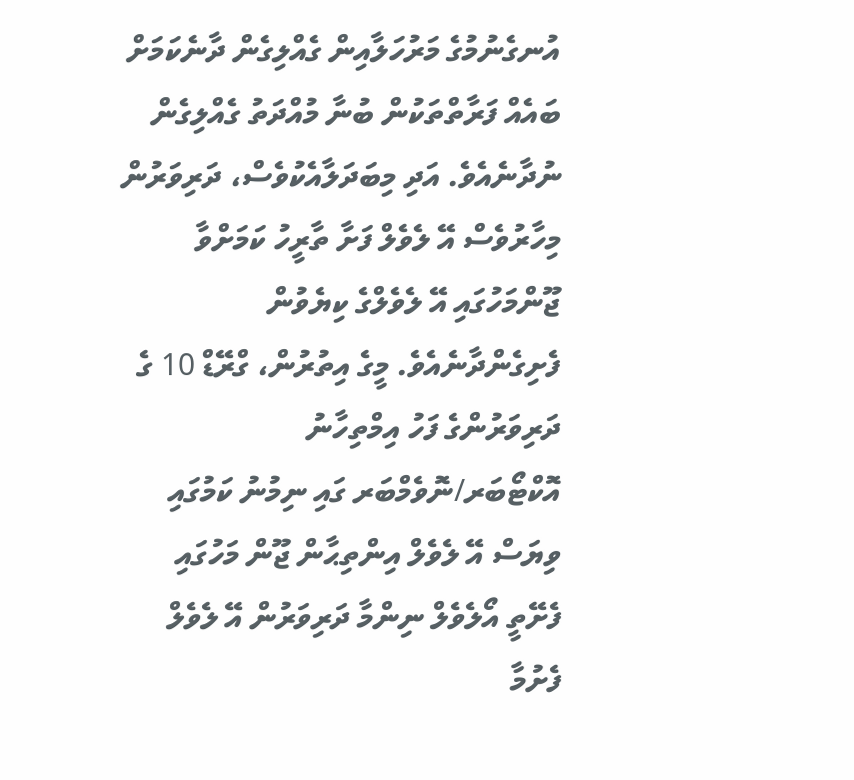އުނގެނުމުގެ މަރުހަލާއިން ގެއްލިގެން ދާނެކަމަށް ބައެއް ފަރާތްތަކުން ބުނާ މުއްދަތު ގެއްލިގެން ނުދާނެއެވެ. އަދި މިބަދަލާއެކުވެސް، ދަރިވަރުން މިހާރުވެސް އޭ ލެވެލް ފަށާ ތާރީހު ކަމަށްވާ ޖޫންމަހުގައި އޭ ލެވެލްގެ ކިޔެވުން ފެށިގެންދާނެއެވެ. މީގެ އިތުރުން، ގްރޭޑް 10 ގެ ދަރިވަރުންގެ ފަހު އިމްތިހާނު އޮކްޓޯބަރ/ނޮވެމްބަރ ގައި ނިމުނު ކަމުގައި ވިޔަސް އޭ ލެވެލް އިންތިޙާން ޖޫން މަހުގައި ފެށޭތީ އޯލެވެލް ނިންމާ ދަރިވަރުން އޭ ލެވެލް ފެށުމާ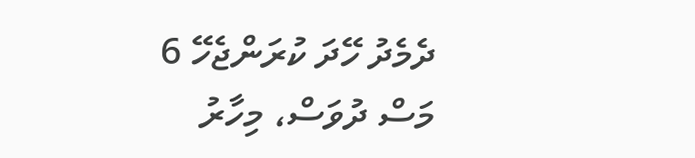ދެމެދު ހޭދަ ކުރަންޖެހޭ 6 މަސް ދުވަސް، މިހާރު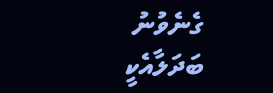ގެނެވުނު ބަދަލާއެކީ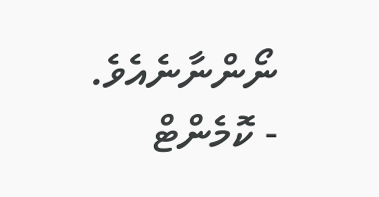ނޯންނާނެއެވެ.
- ކޮމެންޓް